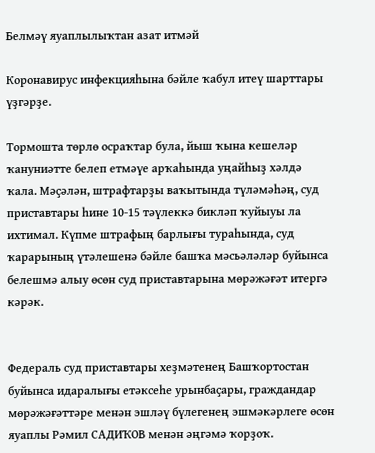Белмәү яуаплылыҡтан азат итмәй

Коронавирус инфекцияһына бәйле ҡабул итеү шарттары үҙгәрҙе.

Тормошта төрлө осраҡтар була, йыш ҡына кешеләр ҡануниәтте белеп етмәүе арҡаһында уңайһыҙ хәлдә ҡала. Мәҫәлән, штрафтарҙы ваҡытында түләмәһәң, суд приставтары һине 10-15 тәүлеккә бикләп ҡуйыуы ла ихтимал. Күпме штрафың барлығы тураһында, суд ҡарарының үтәлешенә бәйле башҡа мәсьәләләр буйынса белешмә алыу өсөн суд приставтарына мөрәжәғәт итергә кәрәк.


Федераль суд приставтары хеҙмәтенең Башҡортостан буйынса идаралығы етәксеһе урынбаҫары, граждандар мөрәжәғәттәре менән эшләү бүлегенең эшмәкәрлеге өсөн яуаплы Рәмил САДИҠОВ менән әңгәмә ҡорҙоҡ.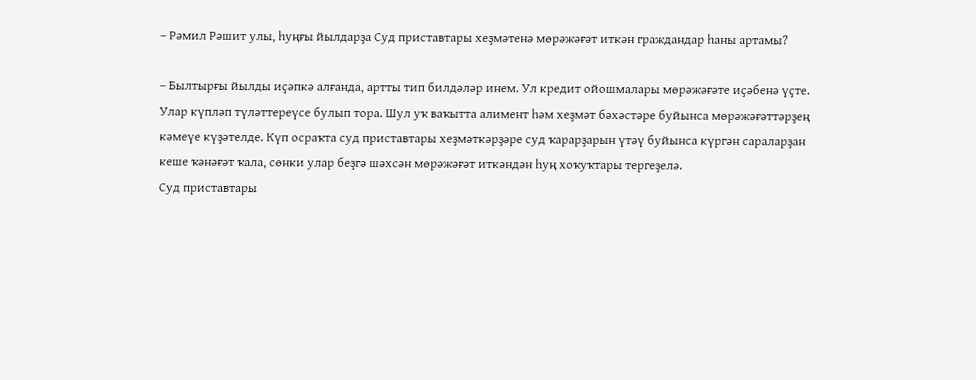– Рәмил Рәшит улы, һуңғы йылдарҙа Суд приставтары хеҙмәтенә мөрәжәғәт иткән граждандар һаны артамы?

– Былтырғы йылды иҫәпкә алғанда, артты тип билдәләр инем. Ул кредит ойошмалары мөрәжәғәте иҫәбенә үҫте. Улар күпләп түләттереүсе булып тора. Шул уҡ ваҡытта алимент һәм хеҙмәт бәхәстәре буйынса мөрәжәғәттәрҙең кәмеүе күҙәтелде. Күп осраҡта суд приставтары хеҙмәткәрҙәре суд ҡарарҙарын үтәү буйынса күргән сараларҙан кеше ҡәнәғәт ҡала, сөнки улар беҙгә шәхсән мөрәжәғәт иткәндән һуң хоҡуҡтары тергеҙелә.
Суд приставтары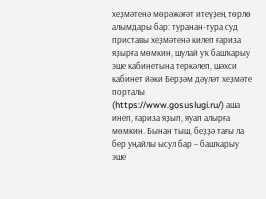хеҙмәтенә мөрәжәғәт итеүҙең төрлө алымдары бар: туранан-тура суд приставы хеҙмәтенә килеп ғариза яҙырға мөмкин, шулай уҡ башҡарыу эше кабинетына теркәлеп, шәхси кабинет йәки Берҙәм дәүләт хеҙмәте порталы (https://www.gosuslugi.ru/) аша инеп, ғариза яҙып, яуап алырға мөмкин. Бынан тыш, беҙҙә тағы ла бер уңайлы ысул бар – башҡарыу эше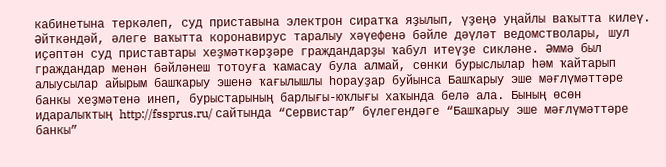кабинетына теркәлеп, суд приставына электрон сиратҡа яҙылып, үҙеңә уңайлы ваҡытта килеү.
Әйткәндәй, әлеге ваҡытта коронавирус таралыу хәүефенә бәйле дәүләт ведомстволары, шул иҫәптән суд приставтары хеҙмәткәрҙәре граждандарҙы ҡабул итеүҙе сикләне. Әммә был граждандар менән бәйләнеш тотоуға ҡамасау була алмай, сөнки бурыслылар һәм ҡайтарып алыусылар айырым башҡарыу эшенә ҡағылышлы һорауҙар буйынса Башҡарыу эше мәғлүмәттәре банкы хеҙмәтенә инеп, бурыстарының барлығы-юҡлығы хаҡында белә ала. Бының өсөн идаралыҡтың http://fssprus.ru/ сайтында “Сервистар” бүлегендәге “Башҡарыу эше мәғлүмәттәре банкы”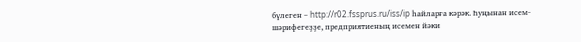бүлеген – http://r02.fssprus.ru/iss/ip һайларға кәрәк. Һуңынан исем-шәрифегеҙҙе, предприятиеның исемен йәки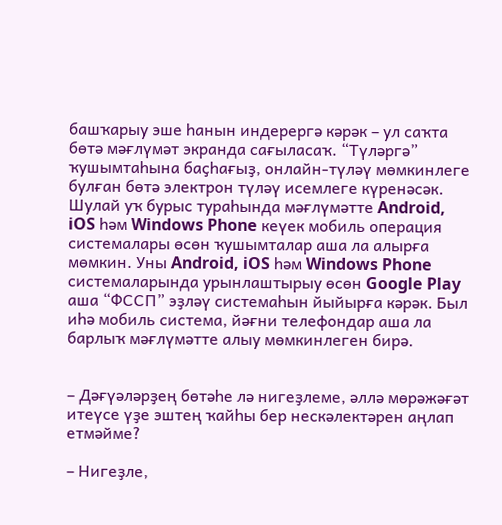башҡарыу эше һанын индерергә кәрәк – ул саҡта бөтә мәғлүмәт экранда сағыласаҡ. “Түләргә” ҡушымтаһына баҫһағыҙ, онлайн-түләү мөмкинлеге булған бөтә электрон түләү исемлеге күренәсәк.
Шулай уҡ бурыс тураһында мәғлүмәтте Android, iOS һәм Windows Phone кеүек мобиль операция системалары өсөн ҡушымталар аша ла алырға мөмкин. Уны Android, iOS һәм Windows Phone системаларында урынлаштырыу өсөн Google Play аша “ФССП” эҙләү системаһын йыйырға кәрәк. Был иһә мобиль система, йәғни телефондар аша ла барлыҡ мәғлүмәтте алыу мөмкинлеген бирә.


– Дәғүәләрҙең бөтәһе лә нигеҙлеме, әллә мөрәжәғәт итеүсе үҙе эштең ҡайһы бер нескәлектәрен аңлап етмәйме?

– Нигеҙле,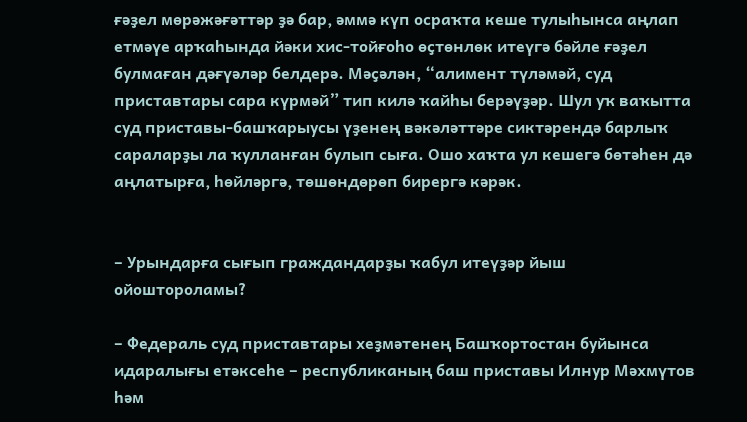ғәҙел мөрәжәғәттәр ҙә бар, әммә күп осраҡта кеше тулыһынса аңлап етмәүе арҡаһында йәки хис-тойғоһо өҫтөнлөк итеүгә бәйле ғәҙел булмаған дәғүәләр белдерә. Мәҫәлән, “алимент түләмәй, суд приставтары сара күрмәй” тип килә ҡайһы берәүҙәр. Шул уҡ ваҡытта суд приставы-башҡарыусы үҙенең вәкәләттәре сиктәрендә барлыҡ сараларҙы ла ҡулланған булып сыға. Ошо хаҡта ул кешегә бөтәһен дә аңлатырға, һөйләргә, төшөндөрөп бирергә кәрәк.


– Урындарға сығып граждандарҙы ҡабул итеүҙәр йыш ойоштороламы?

– Федераль суд приставтары хеҙмәтенең Башҡортостан буйынса идаралығы етәксеһе – республиканың баш приставы Илнур Мәхмүтов һәм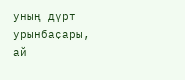уның дүрт урынбаҫары, ай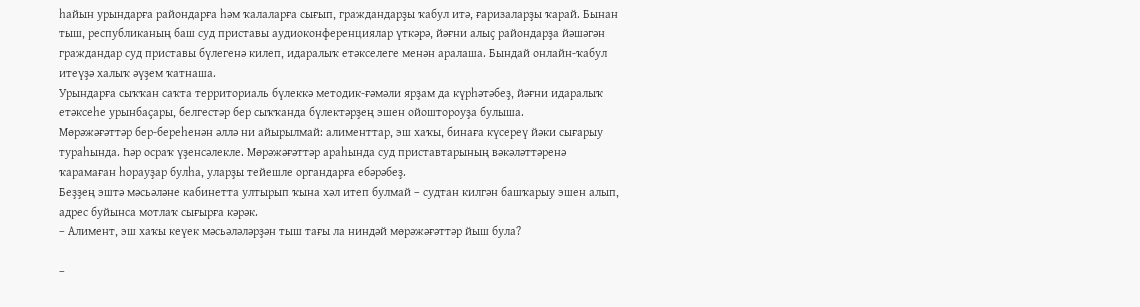һайын урындарға райондарға һәм ҡалаларға сығып, граждандарҙы ҡабул итә, ғаризаларҙы ҡарай. Бынан тыш, республиканың баш суд приставы аудиоконференциялар үткәрә, йәғни алыҫ райондарҙа йәшәгән граждандар суд приставы бүлегенә килеп, идаралыҡ етәкселеге менән аралаша. Бындай онлайн-ҡабул итеүҙә халыҡ әүҙем ҡатнаша.
Урындарға сыҡҡан саҡта территориаль бүлеккә методик-ғәмәли ярҙам да күрһәтәбеҙ, йәғни идаралыҡ етәксеһе урынбаҫары, белгестәр бер сыҡҡанда бүлектәрҙең эшен ойоштороуҙа булыша.
Мөрәжәғәттәр бер-береһенән әллә ни айырылмай: алименттар, эш хаҡы, бинаға күсереү йәки сығарыу тураһында. Һәр осраҡ үҙенсәлекле. Мөрәжәғәттәр араһында суд приставтарының вәкәләттәренә ҡарамаған һорауҙар булһа, уларҙы тейешле органдарға ебәрәбеҙ.
Беҙҙең эштә мәсьәләне кабинетта ултырып ҡына хәл итеп булмай – судтан килгән башҡарыу эшен алып, адрес буйынса мотлаҡ сығырға кәрәк.
– Алимент, эш хаҡы кеүек мәсьәләләрҙән тыш тағы ла ниндәй мөрәжәғәттәр йыш була?

–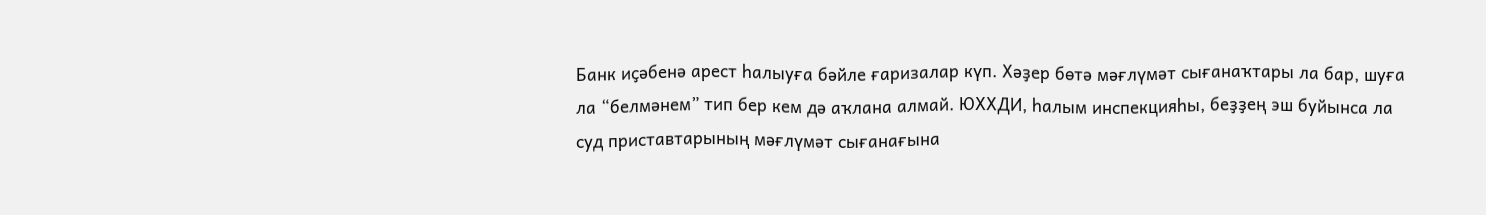Банк иҫәбенә арест һалыуға бәйле ғаризалар күп. Хәҙер бөтә мәғлүмәт сығанаҡтары ла бар, шуға ла “белмәнем” тип бер кем дә аҡлана алмай. ЮХХДИ, һалым инспекцияһы, беҙҙең эш буйынса ла суд приставтарының мәғлүмәт сығанағына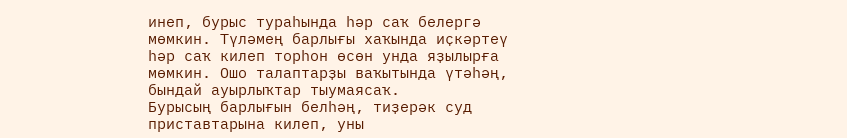инеп, бурыс тураһында һәр саҡ белергә мөмкин. Түләмең барлығы хаҡында иҫкәртеү һәр саҡ килеп торһон өсөн унда яҙылырға мөмкин. Ошо талаптарҙы ваҡытында үтәһәң, бындай ауырлыҡтар тыумаясаҡ.
Бурысың барлығын белһәң, тиҙерәк суд приставтарына килеп, уны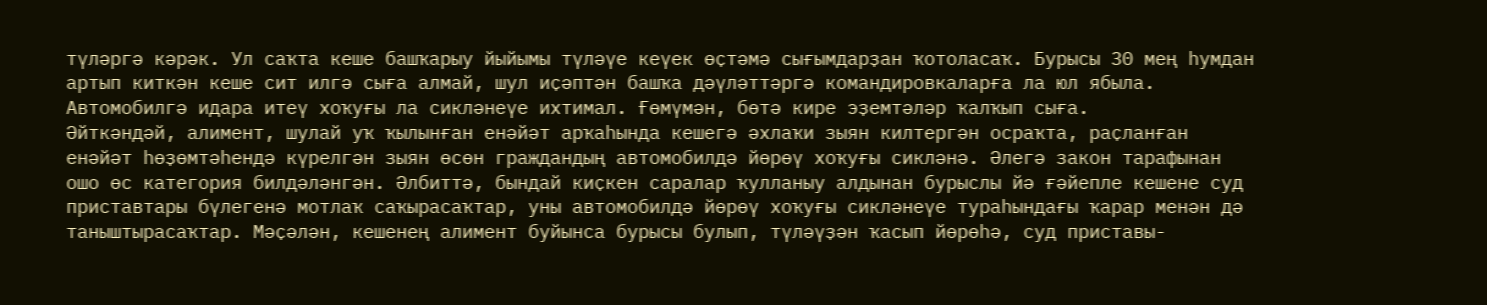түләргә кәрәк. Ул саҡта кеше башҡарыу йыйымы түләүе кеүек өҫтәмә сығымдарҙан ҡотоласаҡ. Бурысы 30 мең һумдан артып киткән кеше сит илгә сыға алмай, шул иҫәптән башҡа дәүләттәргә командировкаларға ла юл ябыла. Автомобилгә идара итеү хоҡуғы ла сикләнеүе ихтимал. Ғөмүмән, бөтә кире эҙемтәләр ҡалҡып сыға.
Әйткәндәй, алимент, шулай уҡ ҡылынған енәйәт арҡаһында кешегә әхлаҡи зыян килтергән осраҡта, раҫланған енәйәт һөҙөмтәһендә күрелгән зыян өсөн граждандың автомобилдә йөрөү хоҡуғы сикләнә. Әлегә закон тарафынан ошо өс категория билдәләнгән. Әлбиттә, бындай киҫкен саралар ҡулланыу алдынан бурыслы йә ғәйепле кешене суд приставтары бүлегенә мотлаҡ саҡырасаҡтар, уны автомобилдә йөрөү хоҡуғы сикләнеүе тураһындағы ҡарар менән дә таныштырасаҡтар. Мәҫәлән, кешенең алимент буйынса бурысы булып, түләүҙән ҡасып йөрөһә, суд приставы-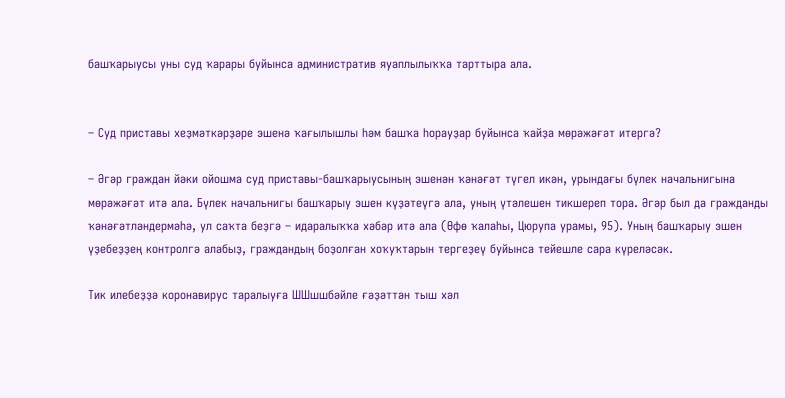башҡарыусы уны суд ҡарары буйынса административ яуаплылыҡҡа тарттыра ала.


– Суд приставы хеҙмәткәрҙәре эшенә ҡағылышлы һәм башҡа һорауҙар буйынса ҡайҙа мөрәжәғәт итергә?

– Әгәр граждан йәки ойошма суд приставы-башҡарыусының эшенән ҡәнәғәт түгел икән, урындағы бүлек начальнигына мөрәжәғәт итә ала. Бүлек начальнигы башҡарыу эшен күҙәтеүгә ала, уның үтәлешен тикшереп тора. Әгәр был да гражданды ҡәнәғәтләндермәһә, ул саҡта беҙгә – идаралыҡҡа хәбәр итә ала (Өфө ҡалаһы, Цюрупа урамы, 95). Уның башҡарыу эшен үҙебеҙҙең контролгә алабыҙ, граждандың боҙолған хоҡуҡтарын тергеҙеү буйынса тейешле сара күреләсәк.

Тик илебеҙҙә коронавирус таралыуға ШШшшбәйле ғәҙәттән тыш хәл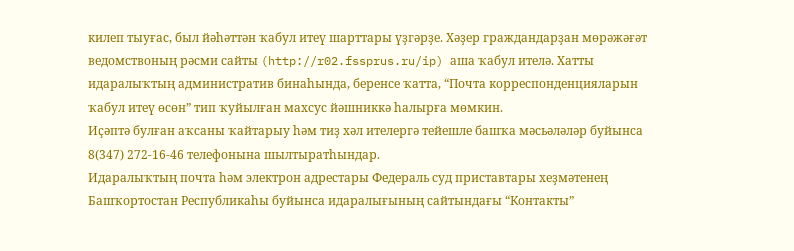килеп тыуғас, был йәһәттән ҡабул итеү шарттары үҙгәрҙе. Хәҙер граждандарҙан мөрәжәғәт ведомствоның рәсми сайты (http://r02.fssprus.ru/ip) аша ҡабул ителә. Хатты идаралыҡтың административ бинаһында, беренсе ҡатта, “Почта корреспонденцияларын ҡабул итеү өсөн” тип ҡуйылған махсус йәшниккә һалырға мөмкин.
Иҫәптә булған аҡсаны ҡайтарыу һәм тиҙ хәл ителергә тейешле башҡа мәсьәләләр буйынса 8(347) 272-16-46 телефонына шылтыратһындар.
Идаралыҡтың почта һәм электрон адрестары Федераль суд приставтары хеҙмәтенең Башҡортостан Республикаһы буйынса идаралығының сайтындағы “Контакты”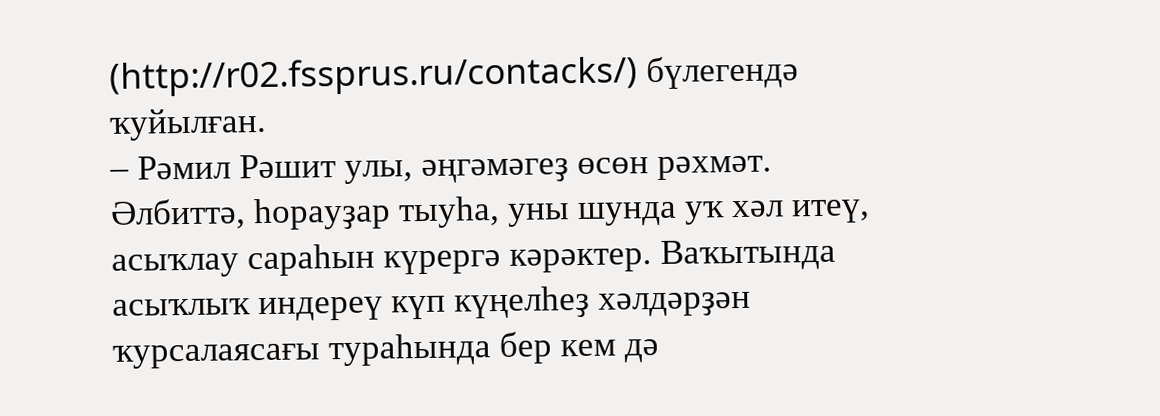(http://r02.fssprus.ru/contacks/) бүлегендә ҡуйылған.
– Рәмил Рәшит улы, әңгәмәгеҙ өсөн рәхмәт. Әлбиттә, һорауҙар тыуһа, уны шунда уҡ хәл итеү, асыҡлау сараһын күрергә кәрәктер. Ваҡытында асыҡлыҡ индереү күп күңелһеҙ хәлдәрҙән ҡурсалаясағы тураһында бер кем дә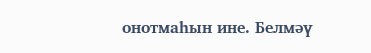онотмаһын ине. Белмәү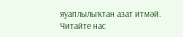яуаплылыҡтан азат итмәй.
Читайте нас